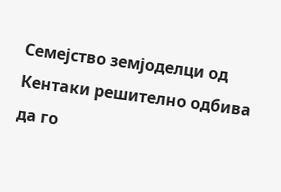Семејство земјоделци од Кентаки решително одбива да го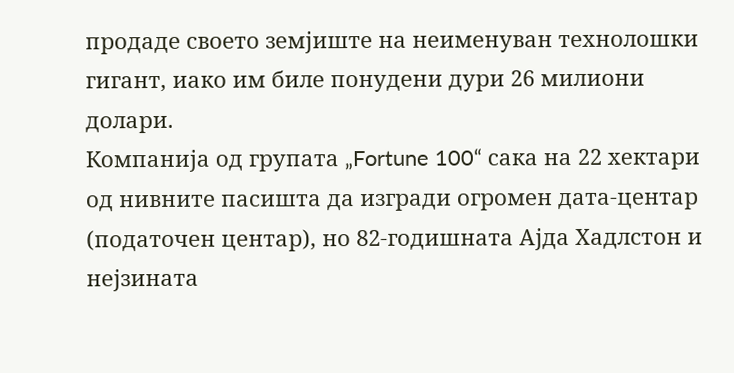продаде своето земјиште на неименуван технолошки гигант, иако им биле понудени дури 26 милиони долари.
Компанија од групата „Fortune 100“ сака на 22 хектари од нивните пасишта да изгради огромен дата-центар (податочен центар), но 82-годишната Ајда Хадлстон и нејзината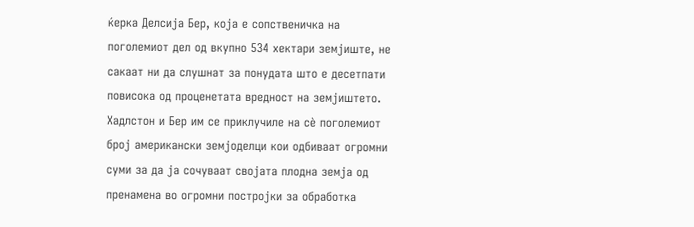ќерка Делсија Бер, која е сопственичка на поголемиот дел од вкупно 534 хектари земјиште, не сакаат ни да слушнат за понудата што е десетпати повисока од проценетата вредност на земјиштето.
Хадлстон и Бер им се приклучиле на сè поголемиот број американски земјоделци кои одбиваат огромни суми за да ја сочуваат својата плодна земја од пренамена во огромни постројки за обработка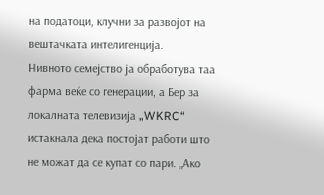на податоци, клучни за развојот на вештачката интелигенција.
Нивното семејство ја обработува таа фарма веќе со генерации, а Бер за локалната телевизија „WKRC“ истакнала дека постојат работи што не можат да се купат со пари. „Ако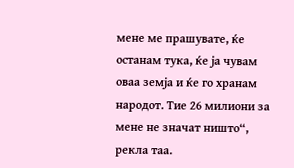мене ме прашувате, ќе останам тука, ќе ја чувам оваа земја и ќе го хранам народот. Тие 26 милиони за мене не значат ништо“, рекла таа.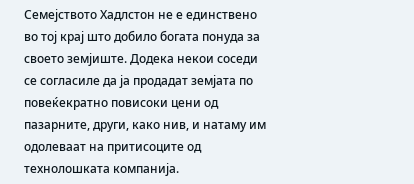Семејството Хадлстон не е единствено во тој крај што добило богата понуда за своето земјиште. Додека некои соседи се согласиле да ја продадат земјата по повеќекратно повисоки цени од пазарните, други, како нив, и натаму им одолеваат на притисоците од технолошката компанија.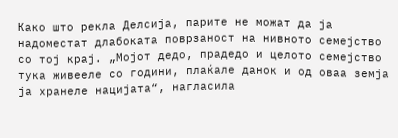Како што рекла Делсија, парите не можат да ја надоместат длабоката поврзаност на нивното семејство со тој крај. „Мојот дедо, прадедо и целото семејство тука живееле со години, плаќале данок и од оваа земја ја хранеле нацијата“, нагласила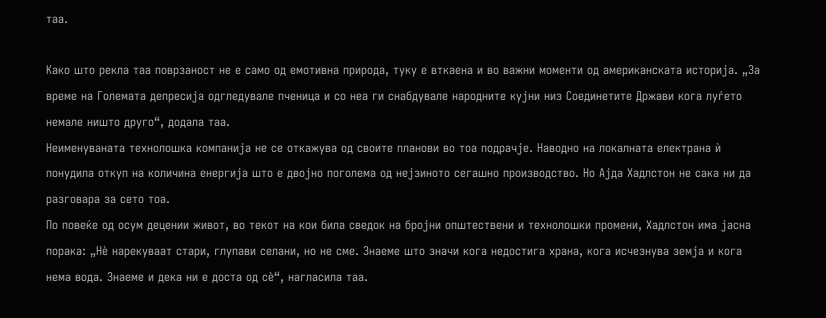таа.

Како што рекла таа поврзаност не е само од емотивна природа, туку е вткаена и во важни моменти од американската историја. „За време на Големата депресија одгледувале пченица и со неа ги снабдувале народните кујни низ Соединетите Држави кога луѓето немале ништо друго“, додала таа.
Неименуваната технолошка компанија не се откажува од своите планови во тоа подрачје. Наводно на локалната електрана ѝ понудила откуп на количина енергија што е двојно поголема од нејзиното сегашно производство. Но Ајда Хадлстон не сака ни да разговара за сето тоа.
По повеќе од осум децении живот, во текот на кои била сведок на бројни општествени и технолошки промени, Хадлстон има јасна порака: „Нè нарекуваат стари, глупави селани, но не сме. Знаеме што значи кога недостига храна, кога исчезнува земја и кога нема вода. Знаеме и дека ни е доста од сè“, нагласила таа.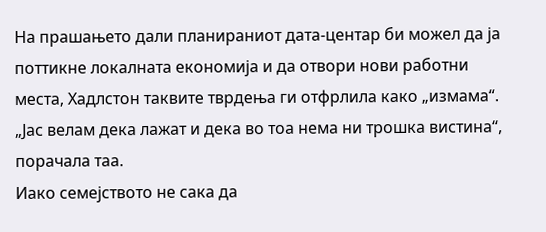На прашањето дали планираниот дата-центар би можел да ја поттикне локалната економија и да отвори нови работни места, Хадлстон таквите тврдења ги отфрлила како „измама“.
„Јас велам дека лажат и дека во тоа нема ни трошка вистина“, порачала таа.
Иако семејството не сака да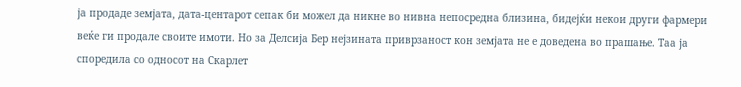ја продаде земјата, дата-центарот сепак би можел да никне во нивна непосредна близина, бидејќи некои други фармери веќе ги продале своите имоти. Но за Делсија Бер нејзината приврзаност кон земјата не е доведена во прашање. Таа ја споредила со односот на Скарлет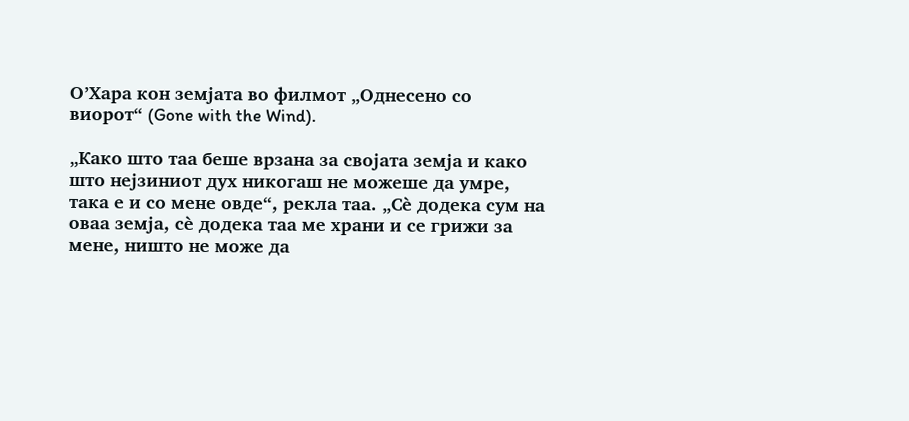О’Хара кон земјата во филмот „Однесено со виорот“ (Gone with the Wind).

„Како што таа беше врзана за својата земја и како што нејзиниот дух никогаш не можеше да умре, така е и со мене овде“, рекла таа. „Сè додека сум на оваа земја, сè додека таа ме храни и се грижи за мене, ништо не може да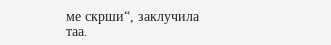ме скрши“, заклучила таа.